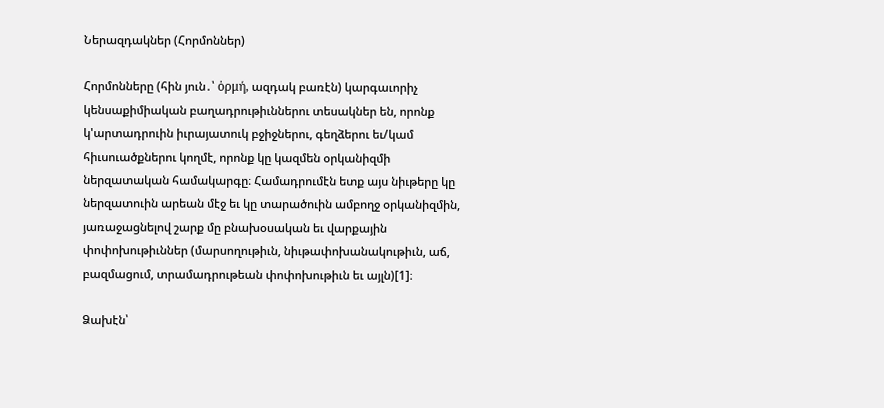Ներազդակներ (Հորմոններ)

Հորմոնները (հին յուն․՝ ὁρμή, ազդակ բառէն) կարգաւորիչ կենսաքիմիական բաղադրութիւններու տեսակներ են, որոնք կ'արտադրուին իւրայատուկ բջիջներու, գեղձերու եւ/կամ հիւսուածքներու կողմէ, որոնք կը կազմեն օրկանիզմի ներզատական համակարգը։ Համադրումէն ետք այս նիւթերը կը ներզատուին արեան մէջ եւ կը տարածուին ամբողջ օրկանիզմին, յառաջացնելով շարք մը բնախօսական եւ վարքային փոփոխութիւններ (մարսողութիւն, նիւթափոխանակութիւն, աճ, բազմացում, տրամադրութեան փոփոխութիւն եւ այլն)[1]։

Ձախէն՝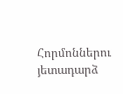Հորմոններու յետադարձ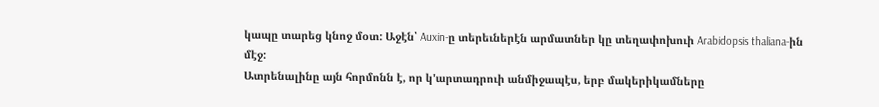կապը տարեց կնոջ մօտ: Աջէն՝ Auxin-ը տերեւներէն արմատներ կը տեղափոխուի Arabidopsis thaliana-ին մէջ:
Ատրենալինը այն հորմոնն է, որ կ'արտադրուի անմիջապէս, երբ մակերիկամները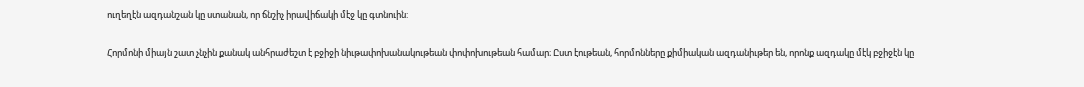ուղեղէն ազդանշան կը ստանան, որ ճնշիչ իրավիճակի մէջ կը գտնուին:

Հորմոնի միայն շատ չնչին քանակ անհրաժեշտ է բջիջի նիւթափոխանակութեան փոփոխութեան համար։ Ըստ էութեան, հորմոնները քիմիական ազդանիւթեր են, որոնք ազդակը մէկ բջիջէն կը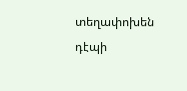տեղափոխեն դէպի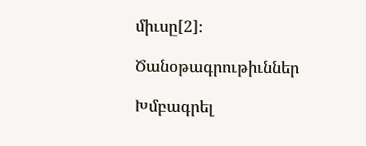միւսը[2]։

Ծանօթագրութիւններ

Խմբագրել